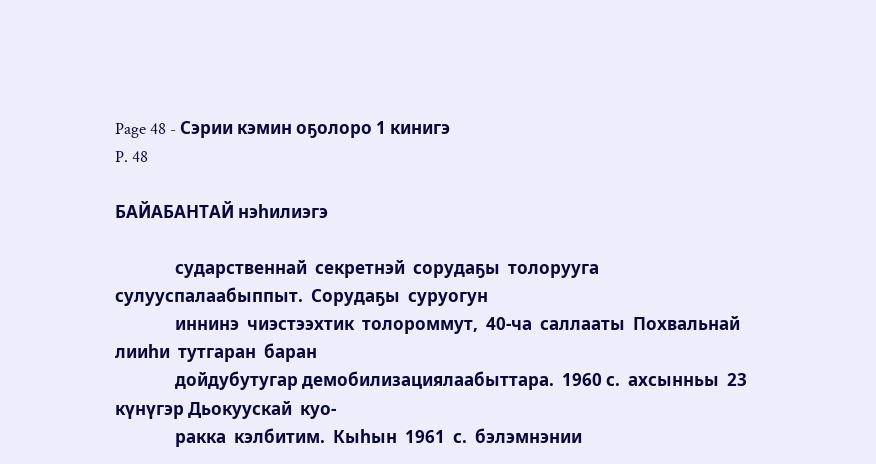Page 48 - Сэрии кэмин оҕолоро 1 кинигэ
P. 48

БАЙАБАНТАЙ нэһилиэгэ

               сударственнай  секретнэй  сорудаҕы  толорууга  сулууспалаабыппыт.  Сорудаҕы  суруогун
               иннинэ  чиэстээхтик  толороммут,  40-ча  саллааты  Похвальнай  лииһи  тутгаран  баран
               дойдубутугар демобилизациялаабыттара.  1960 с.  ахсынньы  23  күнүгэр Дьокуускай  куо-
               ракка  кэлбитим.  Кыһын  1961  с.  бэлэмнэнии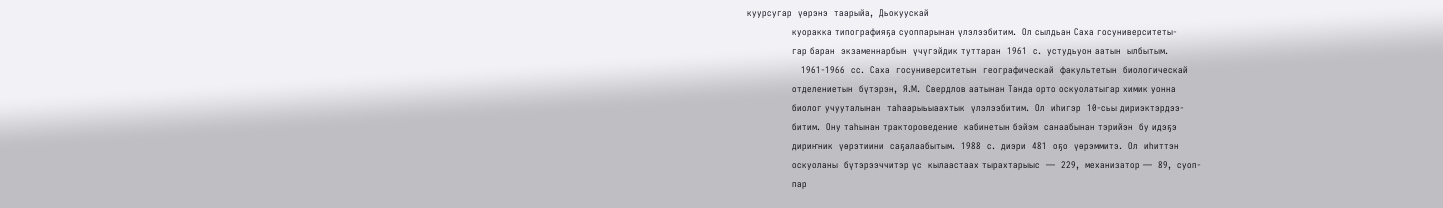куурсугар  үөрэнэ  таарыйа,  Дьокуускай
               куоракка типографияҕа суоппарынан үлэлээбитим.  Ол сылдьан Саха госуниверситеты-
               гар баран  экзаменнарбын  үчүгэйдик туттаран  1961  с.  устудьуон аатын  ылбытым.
                  1961-1966  сс.  Саха  госуниверситетын  географическай  факультетын  биологическай
               отделениетын  бүтэрэн,  Я.М.  Свердлов аатынан Танда орто оскуолатыгар химик уонна
               биолог учууталынан  таһаарыьыаахтык  үлэлээбитим.  Ол  иһигэр  10-сьы дириэктэрдээ-
               битим.  Ону таһынан трактороведение  кабинетын бэйэм  санаабынан тэрийэн  бу идэҕэ
               дириҥник  үөрэтиини  саҕалаабытым.  1988  с.  диэри  481  оҕо  үөрэммитэ.  Ол  иһиттэн
               оскуоланы  бүтэрээччитэр үс  кылаастаах тырахтарыыс  —  229,  механизатор —  89,  суоп-
               пар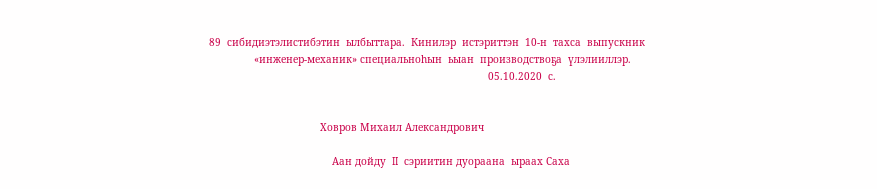89  сибидиэтэлистибэтин  ылбыттара.  Кинилэр  истэриттэн  10-н  тахса  выпускник
               «инженер-механик» специальноһын  ьыан  производствоҕа  үлэлииллэр.
                                                                                             05.10.2020  с.


                                     Ховров Михаил Александрович

                                         Аан дойду  II  сэриитин дуораана  ыраах Саха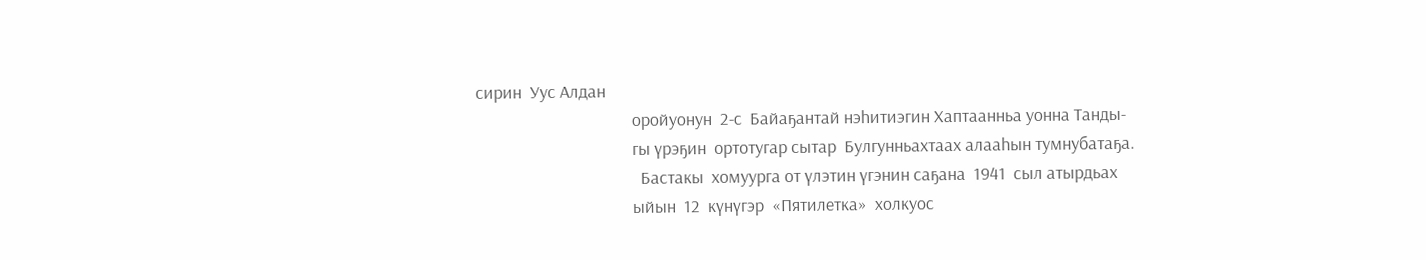сирин  Уус Алдан
                                       оройуонун  2-с  Байаҕантай нэһитиэгин Хаптаанньа уонна Танды-
                                       гы үрэҕин  ортотугар сытар  Булгунньахтаах алааһын тумнубатаҕа.
                                         Бастакы  хомуурга от үлэтин үгэнин саҕана  1941  сыл атырдьах
                                       ыйын  12  күнүгэр  «Пятилетка»  холкуос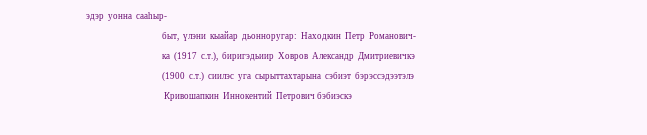эдэр  уонна  сааһыр-
                                      быт,  үлэни  кыайар  дьонноругар:  Находкин  Петр  Романович-
                                      ка  (1917  с.т.),  биригэдьиир  Ховров  Александр  Дмитриевичкэ
                                      (1900  с.т.)  сиилэс  уга  сырыттахтарына  сэбиэт  бэрэссэдээтэлэ
                                       Кривошапкин  Иннокентий  Петрович бэбиэскэ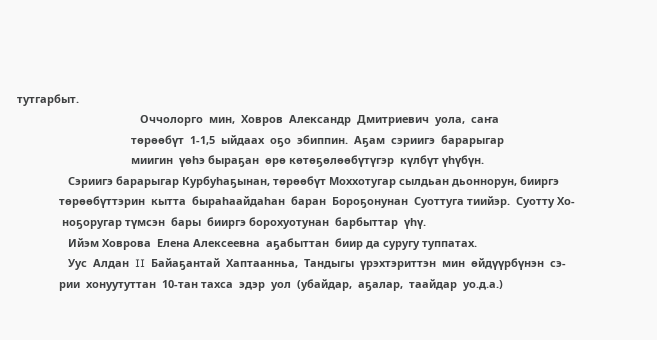тутгарбыт.
                                         Оччолорго  мин,  Ховров  Александр  Дмитриевич  уола,  саҥа
                                      төрөөбүт  1-1,5  ыйдаах  оҕо  эбиппин.  Аҕам  сэриигэ  барарыгар
                                      миигин  үөһэ быраҕан  өрө көтөҕөлөөбүтүгэр  күлбүт үһүбүн.
                 Сэриигэ барарыгар Курбуһаҕынан, төрөөбүт Моххотугар сылдьан дьоннорун, бииргэ
              төрөөбүттэрин  кытта  быраһаайдаһан  баран  Бороҕонунан  Суоттуга тиийэр.  Суотту Хо-
               ноҕоругар түмсэн  бары  бииргэ борохуотунан  барбыттар  үһү.
                 Ийэм Ховрова  Елена Алексеевна  аҕабыттан  биир да суругу туппатах.
                 Уус  Алдан  II  Байаҕантай  Хаптаанньа,  Тандыгы  үрэхтэриттэн  мин  өйдүүрбүнэн  сэ-
              рии  хонуутуттан  10-тан тахса  эдэр  уол  (убайдар,  аҕалар,  таайдар  уо.д.а.)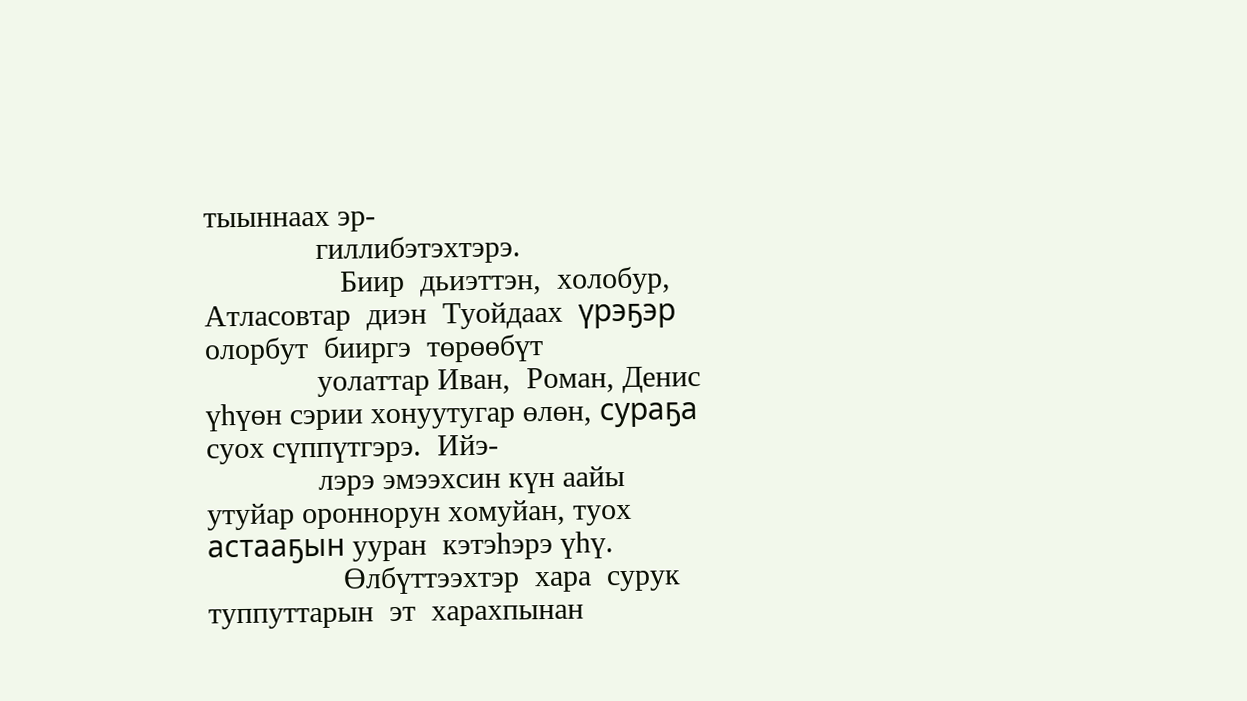тыыннаах эр-
              гиллибэтэхтэрэ.
                 Биир  дьиэттэн,  холобур,  Атласовтар  диэн  Туойдаах  үрэҕэр  олорбут  бииргэ  төрөөбүт
              уолаттар Иван,  Роман, Денис  үһүөн сэрии хонуутугар өлөн, сураҕа суох сүппүтгэрэ.  Ийэ-
              лэрэ эмээхсин күн аайы утуйар ороннорун хомуйан, туох астааҕын ууран  кэтэһэрэ үһү.
                 Өлбүттээхтэр  хара  сурук  туппуттарын  эт  харахпынан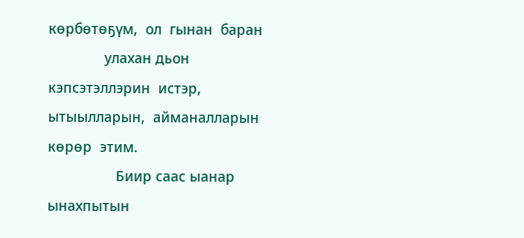көрбөтөҕүм,  ол  гынан  баран
              улахан дьон  кэпсэтэллэрин  истэр,  ытыылларын,  айманалларын  көрөр  этим.
                 Биир саас ыанар ынахпытын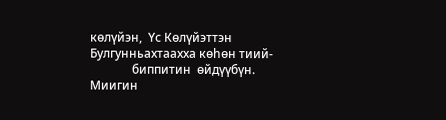көлүйэн,  Үс Көлүйэттэн  Булгунньахтаахха көһөн тиий-
              биппитин  өйдүүбүн.  Миигин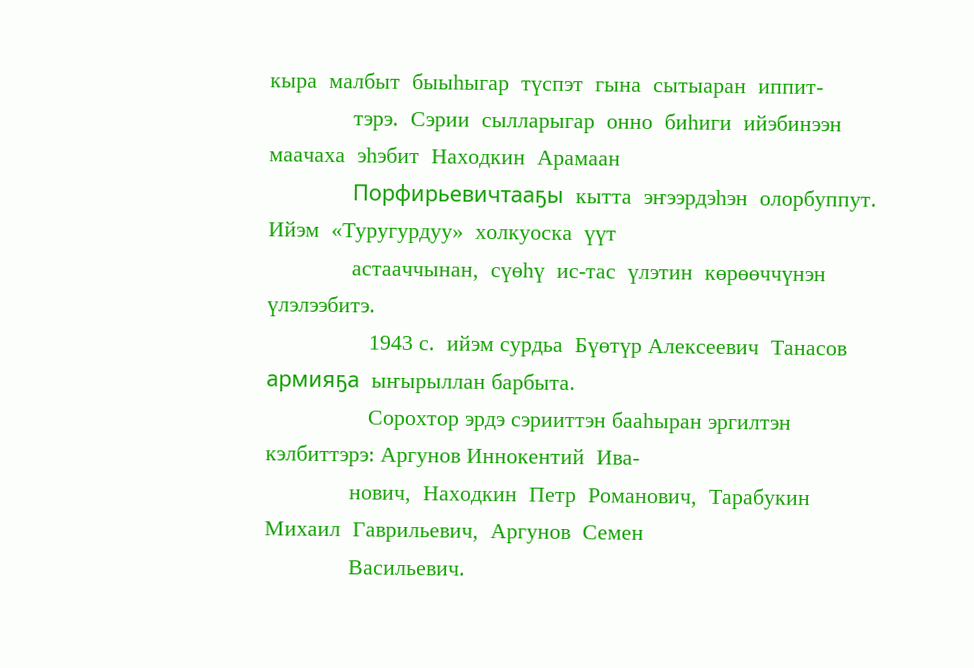кыра  малбыт  быыһыгар  түспэт  гына  сытыаран  иппит-
              тэрэ.  Сэрии  сылларыгар  онно  биһиги  ийэбинээн  маачаха  эһэбит  Находкин  Арамаан
              Порфирьевичтааҕы  кытта  эҥээрдэһэн  олорбуппут.  Ийэм  «Туругурдуу»  холкуоска  үүт
              астааччынан,  сүөһү  ис-тас  үлэтин  көрөөччүнэн  үлэлээбитэ.
                 1943 с.  ийэм сурдьа  Бүөтүр Алексеевич  Танасов армияҕа  ыҥырыллан барбыта.
                 Сорохтор эрдэ сэрииттэн бааһыран эргилтэн кэлбиттэрэ: Аргунов Иннокентий  Ива-
              нович,  Находкин  Петр  Романович,  Тарабукин  Михаил  Гаврильевич,  Аргунов  Семен
              Васильевич.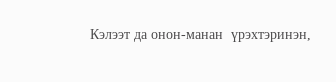Кэлээт да онон-манан  үрэхтэринэн,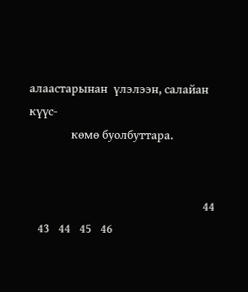алаастарынан  үлэлээн, салайан  күүс-
              көмө буолбуттара.


                                                          44
   43   44   45   46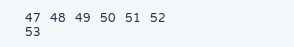47   48   49   50   51   52   53